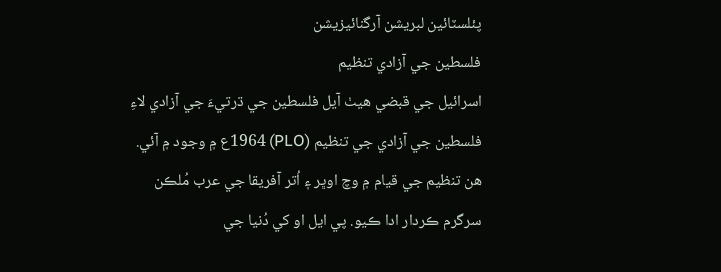پئلسٽائين لبريشن آرگنائيزيشن
فلسطين جي آزادي تنظيم
اسرائيل جي قبضي هيٺ آيل فلسطين جي ڌرتيءَ جي آزادي لاءِ فلسطين جي آزادي جي تنظيم (PLO) 1964ع ۾ وجود ۾ آئي. هن تنظيم جي قيام ۾ وچ اوڀر ۽ اُتر آفريقا جي عرب مُلڪن سرگرم ڪردار ادا ڪيو. پي ايل او کي دُنيا جي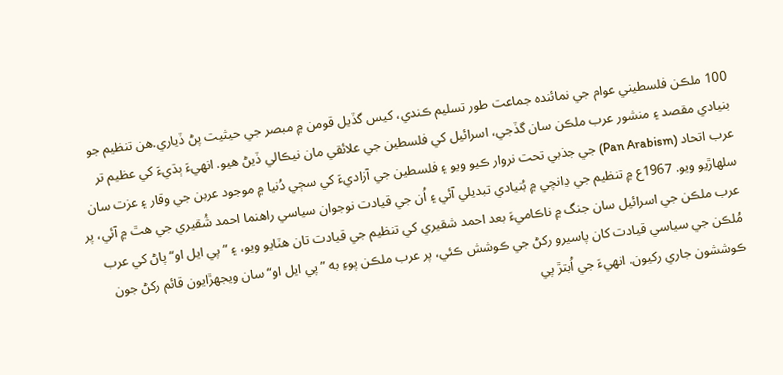100 ملڪن فلسطيني عوام جي نمائنده جماعت طور تسليم ڪندي، کيس گڏيل قومن ۾ مبصر جي حيثيت پڻ ڏياري.هن تنظيم جو بنيادي مقصد ۽ منشور عرب ملڪن سان گڏجي، اسرائيل کي فلسطين جي علائقي مان نيڪالي ڏيڻ هيو. انهيءَ ٻڌيءَ کي عظيم تر عرب اتحاد (Pan Arabism) جي جذبي تحت نروار ڪيو ويو ۽ فلسطين جي آزاديءَ کي سڄي دُنيا ۾ موجود عربن جي وقار ۽ عزت سان سلهاڙيو ويو. 1967ع ۾ تنظيم جي ڍانچي ۾ بُنيادي تبديلي آئي ۽ اُن جي قيادت نوجوان سياسي راهنما احمد شُقيري جي هٿ ۾ آئي، پر عرب ملڪن جي اسرائيل سان جنگ ۾ ناڪاميءَ بعد احمد شقيري کي تنظيم جي قيادت تان هٽايو ويو، ۽ ”پي ايل او“ پاڻ کي عرب مُلڪن جي سياسي قيادت کان پاسيرو رکڻ جي ڪوشش ڪئي، پر عرب ملڪن پوءِ به ”پي ايل او“ سان ويجهڙايون قائم رکڻ جون ڪوششون جاري رکيون. انهيءَ جي اُبتڙ پي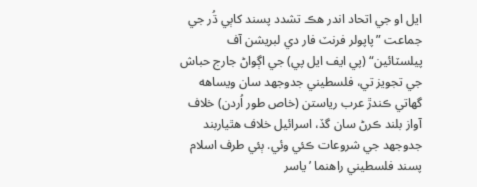ايل او جي اتحاد اندر هڪ تشدد پسند کاٻي ڌُر جي جماعت ”پاپولر فرنٽ فار دي لبريشن آف پيلسٽائين“ (پي ايف ايل پي) جي اڳواڻ جارج حباش جي تجويز تي، فلسطيني جدوجهد سان ويساهه گهاتي ڪندڙ عرب رياستن (خاص طور اُردن) خلاف آواز بلند ڪرڻ سان گڏ، اسرائيل خلاف هٿياربند جدوجهد جي شروعات ڪئي وئي. ٻئي طرف اسلام پسند فلسطيني راهنما ’ياسر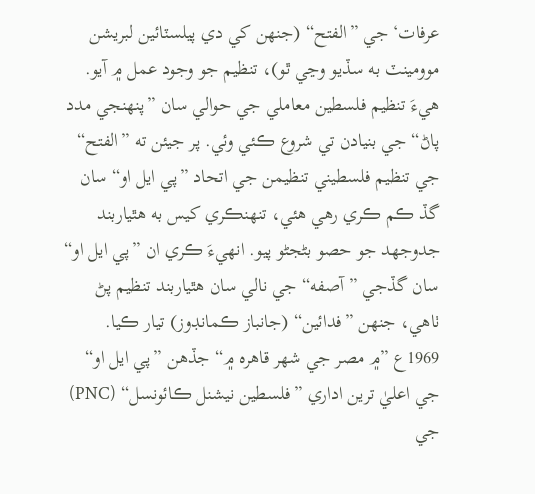عرفات‘ جي ”الفتح“ (جنهن کي دي پيلسٽائين لبريشن موومينٽ به سڏيو وڃي ٿو)، تنظيم جو وجود عمل ۾ آيو. هيءَ تنظيم فلسطين معاملي جي حوالي سان ”پنهنجي مدد پاڻ“ جي بنيادن تي شروع ڪئي وئي. پر جيئن ته ”الفتح“ جي تنظيم فلسطيني تنظيمن جي اتحاد ”پي ايل او“ سان گڏ ڪم ڪري رهي هئي، تنهنڪري کيس به هٿياربند جدوجهد جو حصو بڻجڻو پيو. انهيءَ ڪري ان ”پي ايل او“ سان گڏجي ”آصفه“ جي نالي سان هٿياربند تنظيم پڻ ٺاهي، جنهن ”فدائين“ (جانباز ڪمانڊوز) تيار ڪيا. 1969ع ”۾ مصر جي شهر قاهره ۾“ جڏهن ”پي ايل او“ جي اعليٰ ترين اداري ”فلسطين نيشنل ڪائونسل“ (PNC) جي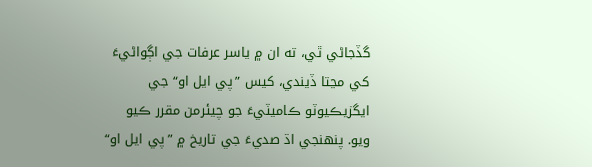گڏجاڻي ٿي، ته ان ۾ ياسر عرفات جي اڳواڻيءَ کي مڃتا ڏيندي، کيس ”پي ايل او“ جي ايگزيڪيوٽو ڪاميٽيءَ جو چيئرمن مقرر ڪيو ويو. پنهنجي اڌ صديءَ جي تاريخ ۾ ”پي ايل او“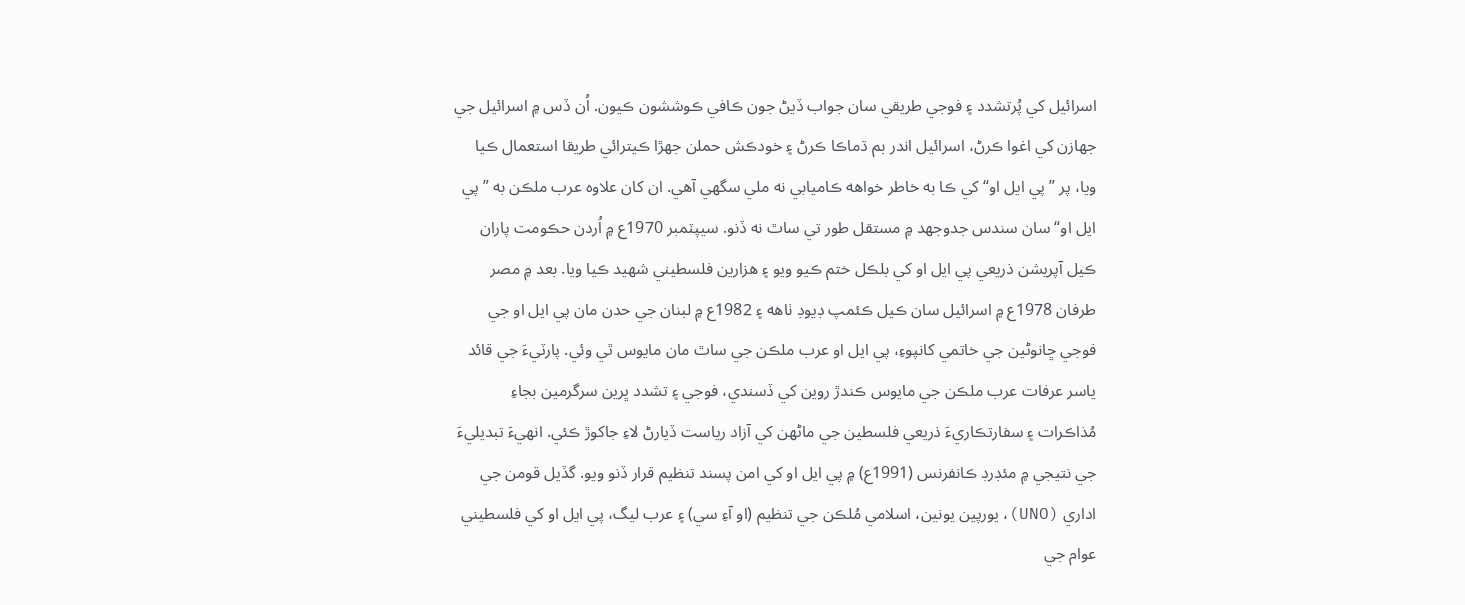اسرائيل کي پُرتشدد ۽ فوجي طريقي سان جواب ڏيڻ جون ڪافي ڪوششون ڪيون. اُن ڏس ۾ اسرائيل جي جهازن کي اغوا ڪرڻ، اسرائيل اندر بم ڌماڪا ڪرڻ ۽ خودڪش حملن جهڙا ڪيترائي طريقا استعمال ڪيا ويا، پر ”پي ايل او“ کي ڪا به خاطر خواهه ڪاميابي نه ملي سگهي آهي. ان کان علاوه عرب ملڪن به ”پي ايل او“ سان سندس جدوجهد ۾ مستقل طور تي ساٿ نه ڏنو. سيپٽمبر 1970ع ۾ اُردن حڪومت پاران ڪيل آپريشن ذريعي پي ايل او کي بلڪل ختم ڪيو ويو ۽ هزارين فلسطيني شهيد ڪيا ويا. بعد ۾ مصر طرفان 1978ع ۾ اسرائيل سان ڪيل ڪئمپ ڊيوڊ ٺاهه ۽ 1982ع ۾ لبنان جي حدن مان پي ايل او جي فوجي ڇانوڻين جي خاتمي کانپوءِ، پي ايل او عرب ملڪن جي ساٿ مان مايوس ٿي وئي. پارٽيءَ جي قائد ياسر عرفات عرب ملڪن جي مايوس ڪندڙ روين کي ڏسندي، فوجي ۽ تشدد ڀرين سرگرمين بجاءِ مُذاڪرات ۽ سفارتڪاريءَ ذريعي فلسطين جي ماڻهن کي آزاد رياست ڏيارڻ لاءِ جاکوڙ ڪئي. انهيءَ تبديليءَ جي نتيجي ۾ مئڊرڊ ڪانفرنس (1991ع) ۾ پي ايل او کي امن پسند تنظيم قرار ڏنو ويو. گڏيل قومن جي اداري (UNO)، يورپين يونين، اسلامي مُلڪن جي تنظيم (او آءِ سي) ۽ عرب ليگ، پي ايل او کي فلسطيني عوام جي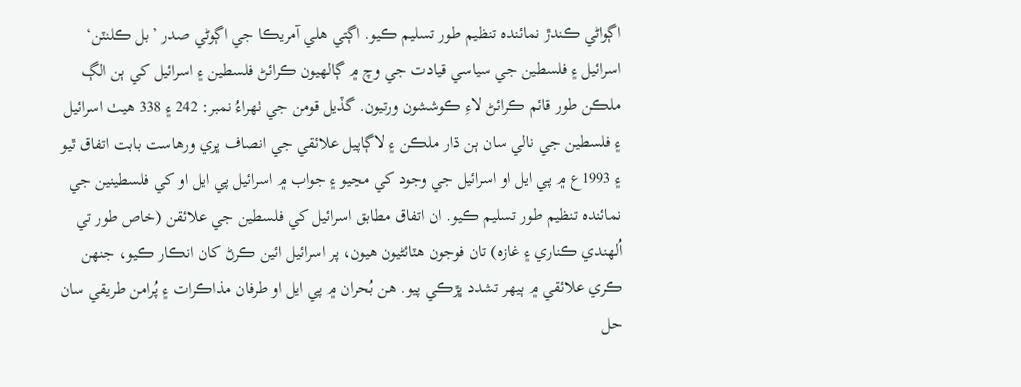اڳواڻي ڪندڙ نمائنده تنظيم طور تسليم ڪيو. اڳتي هلي آمريڪا جي اڳوڻي صدر ’بل ڪلنٽن‘ اسرائيل ۽ فلسطين جي سياسي قيادت جي وچ ۾ ڳالهيون ڪرائڻ فلسطين ۽ اسرائيل کي ٻن الڳ ملڪن طور قائم ڪرائڻ لاءِ ڪوششون ورتيون. گڏيل قومن جي ٺهراءُ نمبر: 242 ۽ 338 هيٺ اسرائيل ۽ فلسطين جي نالي سان ٻن ڌار ملڪن ۽ لاڳاپيل علائقي جي انصاف ڀري ورهاست بابت اتفاق ٿيو ۽ 1993ع ۾ پي ايل او اسرائيل جي وجود کي مڃيو ۽ جواب ۾ اسرائيل پي ايل او کي فلسطينين جي نمائنده تنظيم طور تسليم ڪيو. ان اتفاق مطابق اسرائيل کي فلسطين جي علائقن (خاص طور تي اُلهندي ڪناري ۽ غازه) تان فوجون هٽائڻيون هيون، پر اسرائيل ائين ڪرڻ کان انڪار ڪيو، جنهن ڪري علائقي ۾ ٻيهر تشدد ڀڙڪي پيو. هن بُحران ۾ پي ايل او طرفان مذاڪرات ۽ پُرامن طريقي سان حل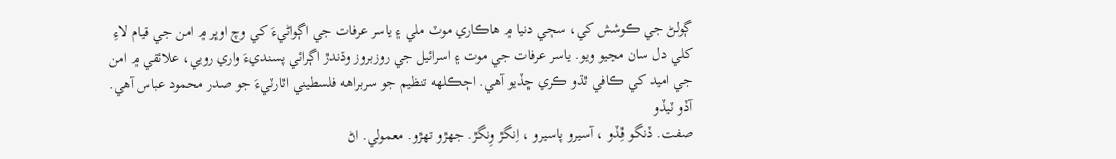ڳولڻ جي ڪوشش کي، سڄي دنيا ۾ هاڪاري موٽ ملي ۽ ياسر عرفات جي اڳواڻيءَ کي وچ اوڀر ۾ امن جي قيام لاءِ کلي دل سان مڃيو ويو. ياسر عرفات جي موت ۽ اسرائيل جي روزبروز وڌندڙ اڳرائي پسنديءَ واري رويي، علائقي ۾ امن جي اميد کي ڪافي ٿڌو ڪري ڇڏيو آهي. اڄڪلهه تنظيم جو سربراهه فلسطيني اٿارٽيءَ جو صدر محمود عباس آهي.
آڏو ٽيڏو
صفت. ڏنگو ڦِڏو ، آسيرو پاسيرو ، اِنگڙ وِنگڙ. جهڙو تهڙو. معمولي. اڻ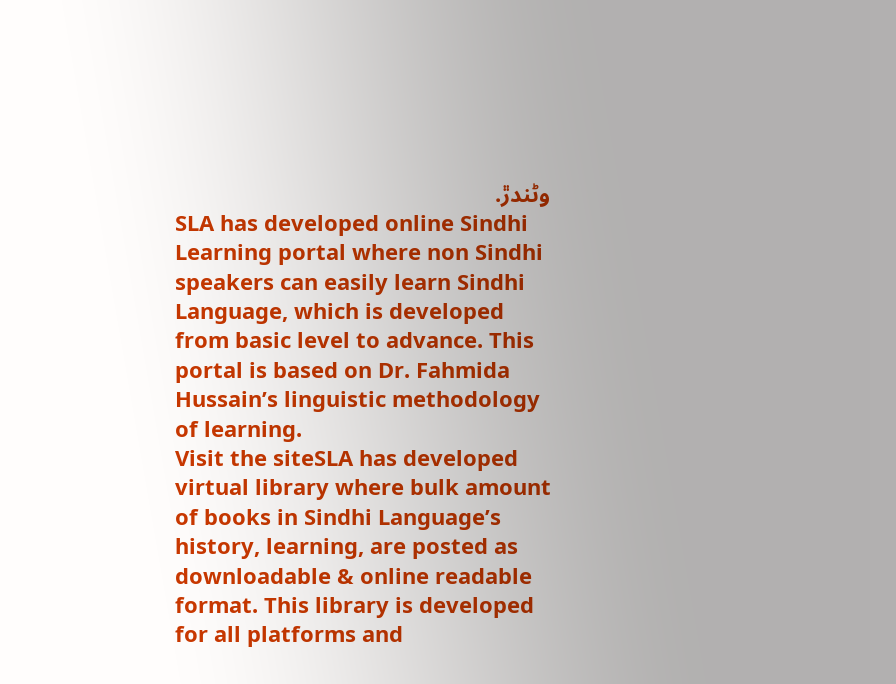وڻندڙ.
SLA has developed online Sindhi Learning portal where non Sindhi speakers can easily learn Sindhi Language, which is developed from basic level to advance. This portal is based on Dr. Fahmida Hussain’s linguistic methodology of learning.
Visit the siteSLA has developed virtual library where bulk amount of books in Sindhi Language’s history, learning, are posted as downloadable & online readable format. This library is developed for all platforms and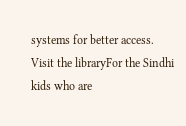systems for better access.
Visit the libraryFor the Sindhi kids who are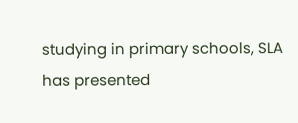studying in primary schools, SLA has presented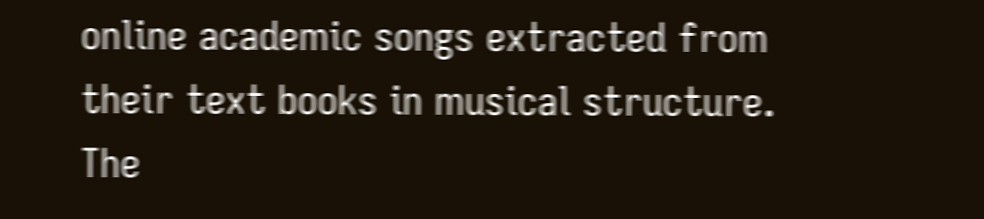online academic songs extracted from their text books in musical structure. The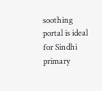soothing portal is ideal for Sindhi primary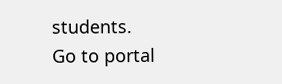students.
Go to portal